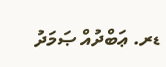ޑރ. ޢަބްދުއް ޞަމަދު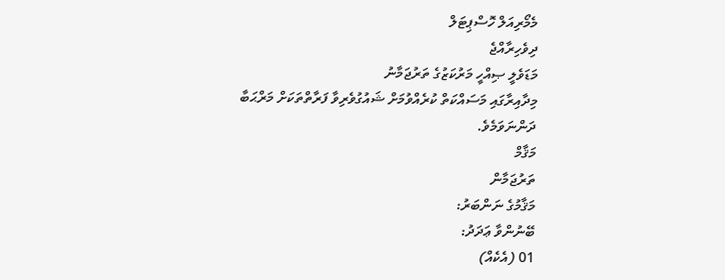މެމޯރިއަލް ހޮސްޕިޓަލް
ދިވެހިރާއްޖެ
މަޑަވެލީ ޞިއްހީ މަރުކަޒުގެ ތަރުޖަމާނު
މިދާއިރާގައި މަސައްކަތް ކުރެއްވުމަށް ޝައުގުވެރިވާ ފަރާތްތަކަށް މަރްޙަބާ ދަންނަވަމެވެ.
މަޤާމް
ތަރުޖަމާން
މަޤާމުގެ ނަންބަރު:
ބޭނުންވާ ޢަދަދު:
01 (އެކެއް)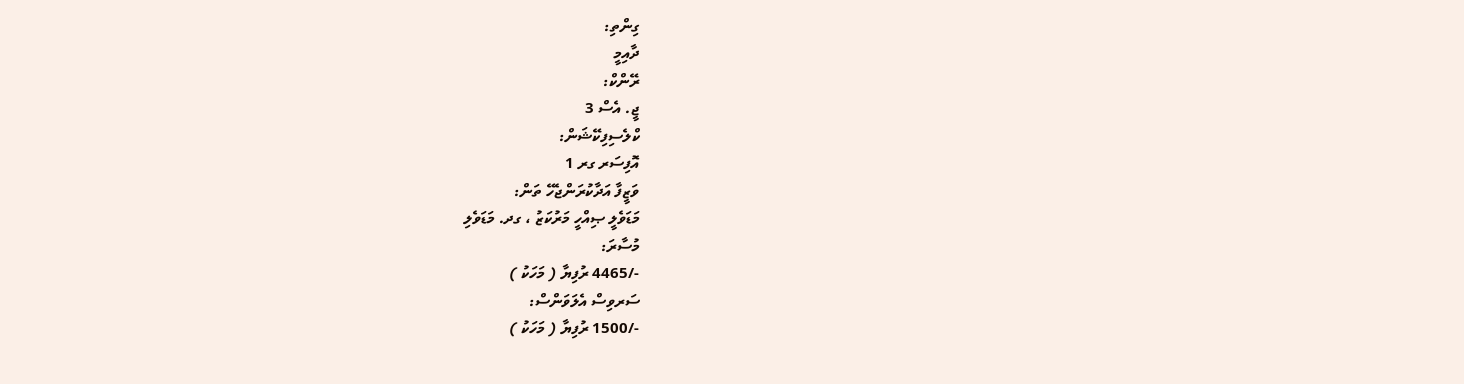ގިންތި:
ދާއިމީ
ރޭންކް:
ޖީ. އެސް 3
ކްލެސިފިކޭޝަން:
އޮފިސަރ ގރ 1
ވަޒީފާ އަދާކުރަންޖެހޭ ތަން:
މަޑަވެލީ ޞިއްހީ މަރުކަޒު ، ގދ. މަޑަވެލި
މުސާރަ:
-/4465 ރުފިޔާ ( މަހަކު )
ސަރވިސް އެލަވަންސް:
-/1500 ރުފިޔާ ( މަހަކު )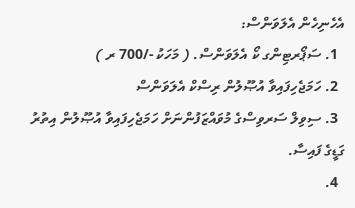އެހެނިހެން އެލަވަންސް:
  1. ސަޕޯރޓިންގ ކޯ އެލަވަންސް. ( މަހަކު -/700 ރ )
  2. ހަމަޖެހިފައިވާ އުޞޫލުން ރިސްކް އެލަވަންސް
  3. ސިވިލް ސަރވިސްގެ މުވައްޒަފުންނަށް ހަމަޖެހިފައިވާ އުޞޫލުން އިތުރު ގަޑީގެ ފައިސާ.
  4.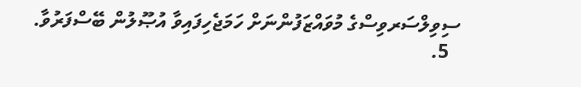ސިވިލްސަރވިސްގެ މުވައްޒަފުންނަށް ހަމަޖެހިފައިވާ އުޞޫލުން ބޭސްފަރުވާ.
  5.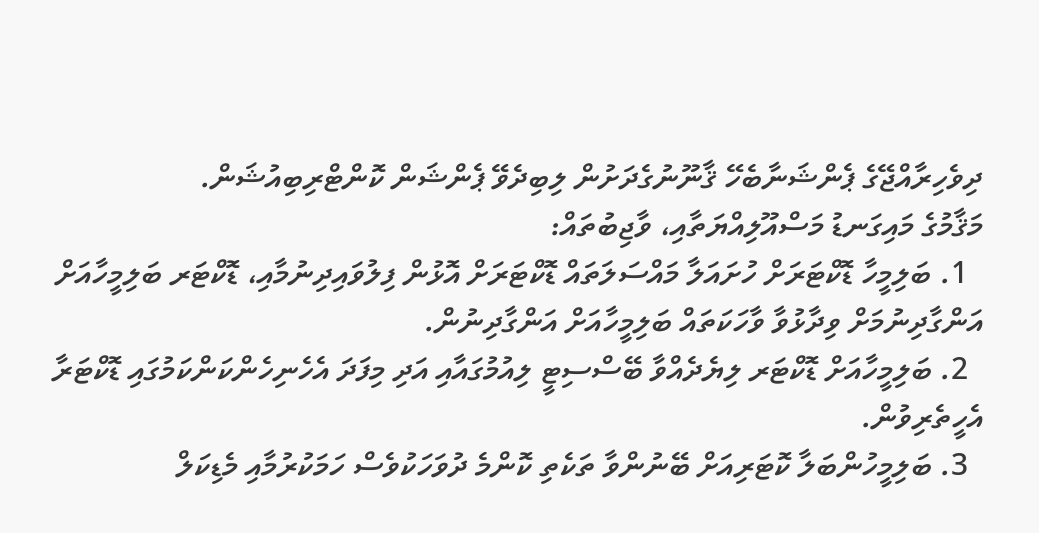ދިވެހިރާއްޖޭގެ ޕެންޝަނާބެހޭ ޤާނޫނުގެދަށުން ލިބިދެވޭ ޕެންޝަން ކޮންޓްރިބިއުޝަން.
މަޤާމުގެ މައިގަނޑު މަސްއޫލިއްޔަތާއި، ވާޖިބުތައް:
  1. ބަލިމީހާ ޑޮކްޓަރަށް ހުށައަލާ މައްސަލަތައް ޑޮކްޓަރަށް އޮޅުން ފިލުވައިދިނުމާއި، ޑޮކްޓަރ ބަލިމީހާއަށް އަންގާދިނުމަށް ވިދާޅުވާ ވާހަކަތައް ބަލިމީހާއަށް އަންގާދިނުން.
  2. ބަލިމީހާއަށް ޑޮކްޓަރ ލިޔެދެއްވާ ބޭސްސިޓީ ލިއުމުގައާއި އަދި މިފަދަ އެހެނިހެންކަންކަމުގައި ޑޮކްޓަރާ އެހީތެރިވުން.
  3. ބަލިމީހުންބަލާ ކޮޓަރިއަށް ބޭނުންވާ ތަކެތި ކޮންމެ ދުވަހަކުވެސް ހަމަކުރުމާއި މެޑިކަލް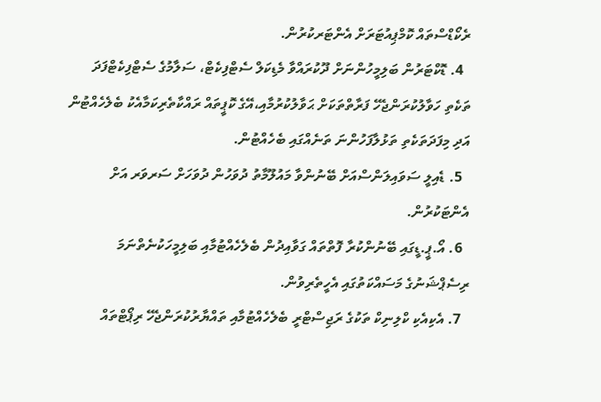ރެކޯޑްސްތައް ކޮމްޕިއުޓަރަށް އެންޓަރކުރުން.
  4. ޑޮކްޓަރުން ބަލިމީހުންނަށް ދޫކުރައްވާ މެޑިކަލް ސެޓްފިކެޓް، ސަލާމުގެ ސެޓްފިކެޓްފަދަ ތަކެތި ހަވާލުކުރަންޖެހޭ ފަރާތްތަކަށް ޙަވާލުކުރުމާއި،އޭގެ ކޮޕީތައް ރައްކާތެރިކަމާއެކު ބެލެހެއްޓުން އަދި މިފަދަތަކެތި ތަޅުލާފަހުންނަ ތަނެއްގައި ބެހެއްޓުން.
  5. ޑެއިލީ ސަވައިލަންސްއަށް ބޭނުންވާ މައުލޫމާތު ދުވަހުން ދުވަހަށް ސަރވަރ އަށް އެންޓަކުރުން.
  6. އޯ.ޕީ.ޑީގައި ބޭނުންކުރާ ފޮތްތައް ގަވާއިދުން ބެލެހެއްޓުމާއި ބަލިމީހަކުނެތްނަމަ ރިސެޕްޝަނުގެ މަސައްކަތުގައި އެހީތެރިވުން.
  7. އެކިއެކި ކްލިނިކް ތަކުގެ ރަޖިސްޓްރީ ބެލެހެއްޓުމާއި ތައްޔާރުކުރަންޖެހޭ ރިޕޯޓްތައް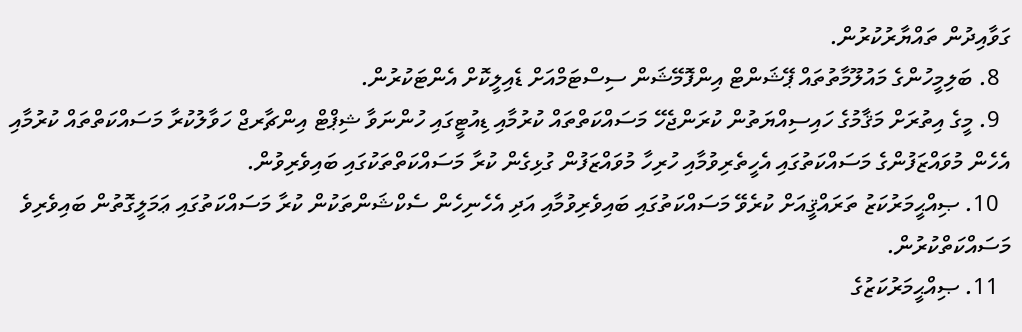ގަވާއިދުން ތައްޔާރުކުރުން.
  8. ބަލިމީހުންގެ މައުލޫމާތުތައް ޕޭޝަންޓް އިންފޮމޭޝަން ސިސްޓަމްއަށް ޑެއިލީކޮށް އެންޓަކުރުން.
  9. މީގެ އިތުރަށް މަޤާމުގެ ހައިސިއްޔަތުން ކުރަންޖެހޭ މަސައްކަތްތައް ކުރުމާއި ޑިއުޓީގައި ހުންނަވާ ޝިޕްޓް އިންޗާރޖް ހަވާލުކުރާ މަސައްކަތްތައް ކުރުމާއި އެހެން މުވައްޒަފުންގެ މަސައްކަތުގައި އެހީތެރިވުމާއި ހުރިހާ މުވައްޒަފުން ގުޅިގެން ކުރާ މަސައްކަތްތަކުގައި ބައިވެރިވުން.
  10. ޞިއްޙީމަރުކަޒު ތަރައްޤީއަށް ކުރެވޭ މަސައްކަތުގައި ބައިވެރިވުމާއި އަދި އެހެނިހެން ސެކްޝަންތަކުން ކުރާ މަސައްކަތުގައި ޢަމަލީގޮތުން ބައިވެރިވެ މަސައްކަތްކުރުން.
  11. ޞިއްޙީމަރުކަޒުގެ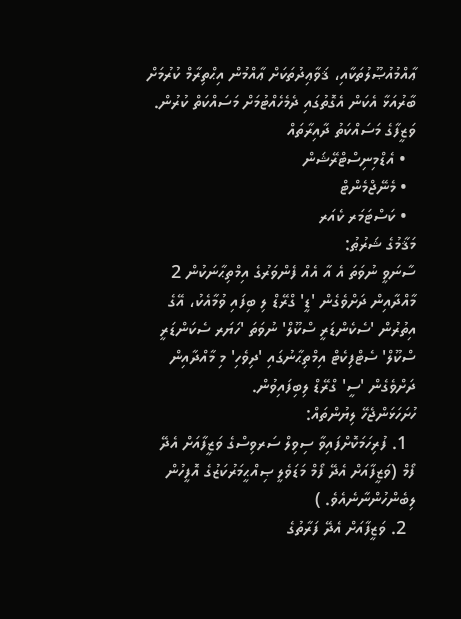ޢާއްމުއުޞޫލުތަކާއި، ޤަވާޢިދުތަކަށް ޢާއްމުން އިޙްތިރާމް ކުރުމަށް ބާރުއަޅާ އެކަން އެގޮތުގައި ދެމެހެއްޓުމަށް މަސައްކަތް ކުރުން.
ވަޒީފާގެ މަސައްކަތު ދާއިރާތައް
  • އެޑްމިނިސްޓްރޭޝަން
  • މެނޭޖްމެންޓް
  • ކަސްޓަމަރ ކެއަރ
މަޤާމުގެ ޝަރުޠު:
ސާނަވީ ނުވަތަ އެ އާ އެއް ފެންވަރުގެ އިމްތިޙާނަކުން 2 މާއްދާއިން ދަށްވެގެން 'ޑީ' ގްރޭޑް ލި ބިފައި ވުމާއެކު، އޭގެ އިތުރުން 'ސެކެންޑަރީ ސްކޫލް' ނުވަތަ 'ހަޔަރ ސެކަންޑަރީ ސްކޫލް' ސެޓްފިކެޓް އިމްތިޙާނުގައި 'ދިވެހި' މި މާއްދާއިން ދަށްވެގެން 'ސީ' ގްރޭޑް ލިބިފައިވުން.
ހުށަހަޅަންޖެހޭ ލިޔުންތައް:
  1. ފުރިހަމަކޮށްފައިވާ ސިވިލް ސަރވިސްގެ ވަޒީފާއަށް އެދޭ ފޯމް (ވަޒީފާއަށް އެދޭ ފޯމް މަޑަވެލީ ޞިއްޙީމަރުކަޒުގެ އޮފީހުން ލިބެންހުންނާނެއެވެ. )
  2. ވަޒީފާއަށް އެދޭ ފަރާތުގެ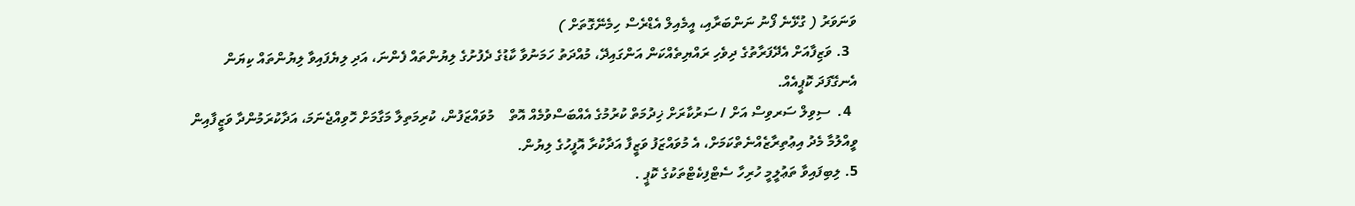ވަނަވަރު ( ގުޅޭނެ ފޯނު ނަންބަރާއި، އީމެއިލް އެޑްރެސް ހިމެނޭގޮތަށް )
  3. ވަޒިފާއަށް އެދޭފަރާތުގެ ދިވެހި ރައްޔިތެއްކަން އަންގައިދޭ، މުއްދަތު ހަމަނުވާ ކާޑުގެ ދެފުށުގެ ލިޔުންތައް ފެންނަ، އަދި ލިޔެފައިވާ ލިޔުންތައް ކިޔަން އެނގޭފަދަ ކޮޕީއެއް.
  4.  ސިވިލް ސަރވިސް އަށް / ސަރުކާރަށް ޚިދުމަތް ކުރުމުގެ އެއްބަސްވުމެއް އޮތް    މުވައްޒަފުން، ކުރިމަތިލާ މަގާމަށް ހޮވިއްޖެނަމަ، އަދާކުރަމުންދާ ވަޒީފާއިން ވީއްލުމާ މެދު އިޢުތިރާޒެއްނެތްކަމަށް، އެ މުވައްޒަފު ވަޒީފާ އަދާކުރާ އޮފީހުގެ ލިޔުން.
5. ލިބިފައިވާ ތަޢުލީމީ ހުރިހާ ސެޓްފިކެޓްތަކުގެ ކޮޕީ .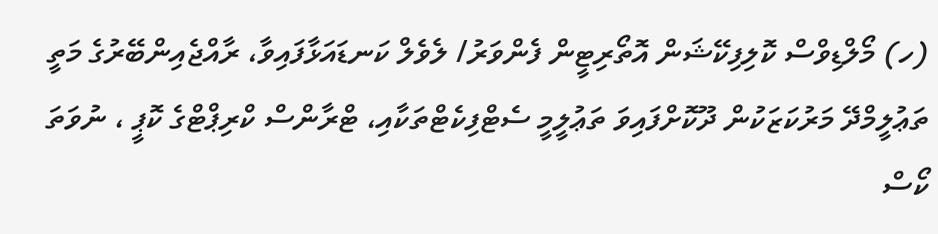(ހ) މޯލްޑިވްސް ކޮލިފިކޭޝަން އޮތޯރިޓީން ފެންވަރު/ ލެވެލް ކަނޑައަޅާފައިވާ، ރާއްޖެއިންބޭރުގެ މަތީ ތަޢުލީމްދޭ މަރުކަޒަކުން ދޫކޮށްފައިވަ ތަޢުލީމީ ސެޓްފިކެޓްތަކާއި، ޓްރާންސް ކްރިޕްޓްގެ ކޮޕީ ، ނުވަތަ ކޯސް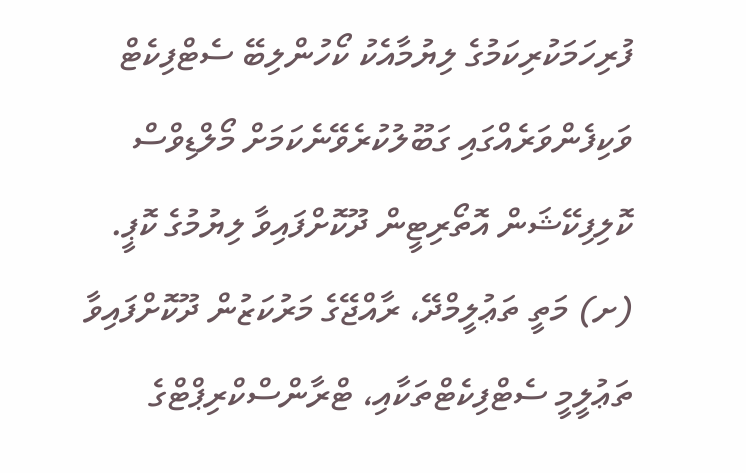ފުރިހަމަކުރިކަމުގެ ލިޔުމާއެކު ކޯހުންލިބޭ ސެޓްފިކެޓް ވަކިފެންވަރެއްގައި ގަބޫލުކުރެވޭނެކަމަށް މޯލްޑިވްސް ކޮލިފިކޭޝަން އޮތޯރިޓީން ދޫކޮށްފައިވާ ލިޔުމުގެ ކޮޕީ.
(ށ) މަތީ ތަޢުލީމްދޭ، ރާއްޖޭގެ މަރުކަޒުން ދޫކޮށްފައިވާ ތަޢުލީމީ ސެޓްފިކެޓްތަކާއި، ޓްރާންސްކްރިޕްޓްގެ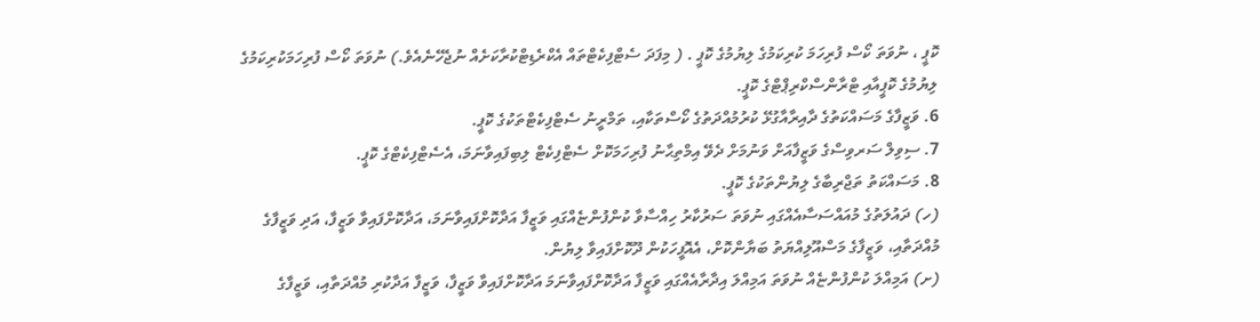ކޮޕީ ، ނުވަތަ ކޯސް ފުރިހަމަ ކުރިކަމުގެ ލިޔުމުގެ ކޮޕީ . ( މިފަދަ ސެޓްފިކެޓްތައް އެކްރެޑިޓްކުރާކަށެއް ނުޖެހޭނެއެވެ.) ނުވަތަ ކޯސް ފުރިހަމަކުރިކަމުގެ ލިޔުމުގެ ކޮޕީއާއި ޓްރާންސްކްރިޕްޓްގެ ކޮޕީ.
6. ވަޒީފާގެ މަސައްކަތުގެ ދާއިރާއާގުޅޭ ކުރުމުއްދަތުގެ ކޯސްތަކާއި، ތަމްރީނު ސެޓްފިކެޓްތަކުގެ ކޮޕީ.
7. ސިވިލް ސަރވިސްގެ ވަޒީފާއަށް ވަނުމަށް ދެވޭ އިމްތިޙާނު ފުރިހަމަކޮށް ސެޓްފިކެޓް ލިބިފައިވާނަމަ، އެސެޓްފިކެޓްގެ ކޮޕީ.
8. މަސައްކަތު ތަޖްރިބާގެ ލިޔުންތަކުގެ ކޮޕީ.
(ހ) ދައުލަތުގެ މުއައްސަސާއެއްގައި ނުވަތަ ސަރުކާރު ހިއްސާވާ ކުންފުންޏެއްގައި ވަޒީފާ އަދާކޮށްފައިވާނަމަ، އަދާކޮށްފައިވާ ވަޒީފާ، އަދި ވަޒީފާގެ މުއްދަތާއި، ވަޒީފާގެ މަސްއޫލިއްޔަތު ބަޔާންކޮށް، އެއޮފީހަކުން ދޫކޮށްފައިވާ ލިޔުން.
(ށ) އަމިއްލަ ކުންފުންޏެއް ނުވަތަ އަމިއްލަ އިދާރާއެއްގައި ވަޒީފާ އަދާކޮށްފައިވާނަމަ އަދާކޮށްފައިވާ ވަޒީފާ، ވަޒީފާ އަދާކުރި މުއްދަތާއި، ވަޒީފާގެ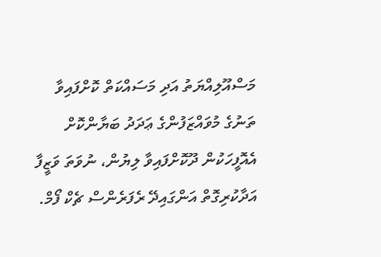މަސްއޫލިއްޔަތު އަދި މަސައްކަތް ކޮށްފައިވާ ތަނުގެ މުވައްޒަފުންގެ ޢަދަދު ބަޔާންކޮށް އެއޮފީހަކުން ދޫކޮށްފައިވާ ލިޔުން، ނުވަތަ ވަޒީފާ އަދާކުރިގޮތް އަންގައިދޭ ރެފަރެންސް ޗެކް ފޯމް.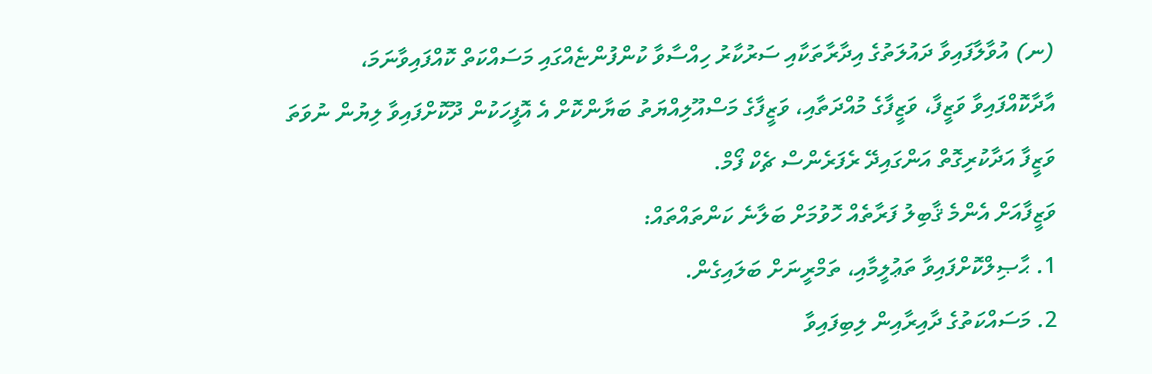(ނ) އުވާލާފައިވާ ދައުލަތުގެ އިދާރާތަކާއި ސަރުކާރު ހިއްސާވާ ކުންފުންޏެއްގައި މަސައްކަތް ކޮއްފައިވާނަމަ، އާދާކޮއްފައިވާ ވަޒީފާ، ވަޒީފާގެ މުއްދަތާއި، ވަޒީފާގެ މަސްއޫލިއްޔަތު ބަޔާންކޮށް އެ އޮފީހަކުން ދޫކޮށްފައިވާ ލިޔުން ނުވަތަ ވަޒީފާ އަދާކުރިގޮތް އަންގައިދޭ ރެފަރެންސް ޗެކް ފޯމް.
ވަޒީފާއަށް އެންމެ ޤާބިލު ފަރާތެއް ހޮވުމަށް ބަލާނެ ކަންތައްތައް:
1. ޙާޞިލްކޮށްފައިވާ ތަޢުލީމާއި، ތަމްރީނަށް ބަލައިގެން.
2. މަސައްކަތުގެ ދާއިރާއިން ލިބިފައިވާ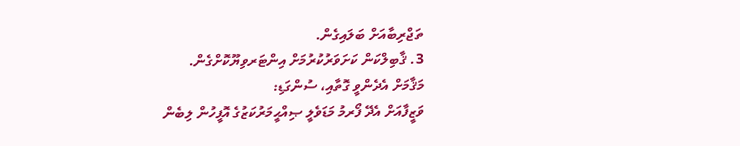ތަޖްރިބާއަށް ބަލައިގެން.
3. ޤާބިލްކަން ކަށަވަރުކުރުމަށް އިންޓަރވިޔޫކޮށްގެން.
މަޤާމަށް އެދެންވީ ގޮތާއި، ސުންގަޑި:
ވަޒީފާއަށް އެދޭ ފޯރމު މަޑަވެލީ ޞިއްޙީމަރުކަޒުގެ އޮފީހުން ލިބެން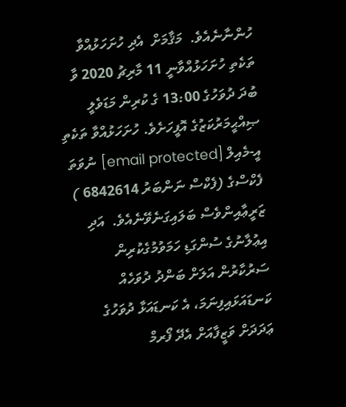ހުންނާނެއެވެ.  މަޤާމަށް  އެދި ހުށަހަޅުއްވާ ތަކެތި ހުށަހަޅުއްވާނީ 11 މާރިޗު 2020 ވާ ބުދަ ދުވަހުގެ 13:00 ގެ ކުރިން މަޑަވެލީ ޞިއްޙީމަރުކަޒުގެ އޮފީހަށެވެ. ހުށަހަޅުއްވާ ތަކެތި އީ-މެއިލް [email protected] ނުވަތަ ފެކްސްގެ (ފެކްސް ނަންބަރު 6842614 ) ޒަރީޢާއިންވެސް ބަލައިގަނެވޭނެއެވެ.  އަދި އިޢުލާނުގެ ސުންގަޑި ހަމަވުމުގެކުރިން ސަރުކާރުން އަލަށް ބަންދު ދުވަހެއް ކަނޑައަޅައިފިނަމަ، އެ ކަނޑައަޅާ ދުވަހުގެ ޢަދަދަށް ވަޒީފާއަށް އެދޭ ފޯރމް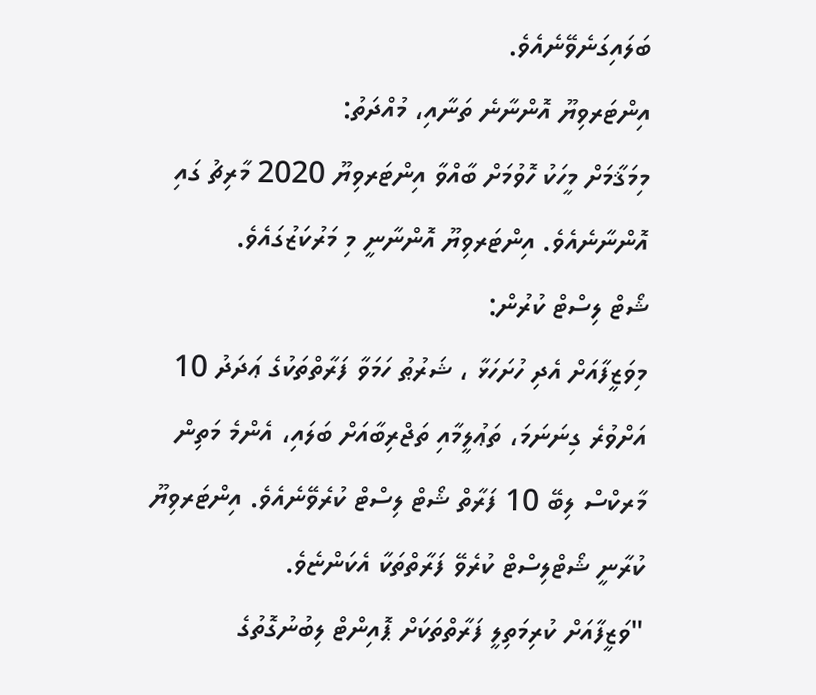ބަލައިގަނެވޭނެއެވެ.
އިންޓަރވިޔޫ އޮންނާނެ ތަނާއި، މުއްދަތު:
މިމަޤާމަށް މީހަކު ހޮވުމަށް ބާއްވާ އިންޓަރވިޔޫ 2020 މާރިޗު ގައި އޮންނާނެއެވެ. އިންޓަރވިޔޫ އޮންނާނީ މި މަރުކަޒުގައެވެ.
ޝޯޓް ލިސްޓް ކުރުން:
މިވަޒީފާއަށް އެދި ހުށަހަޅާ ، ޝަރުޠު ހަމަވާ ފަރާތްތަކުގެ ޢަދަދު 10 އަށްވުރެ ގިނަނަމަ، ތަޢުލީމާއި ތަޖްރިބާއަށް ބަލައި، އެންމެ މަތިން މާރކްސް ލިބޭ 10 ފަރާތް ޝޯޓް ލިސްޓް ކުރެވޭނެއެވެ. އިންޓަރވިޔޫ ކުރާނީ ޝޯޓްލިސްޓް ކުރެވޭ ފަރާތްތަކާ އެކަންޏެވެ.
"ވަޒީފާއަށް ކުރިމަތިލީ ފަރާތްތަކަށް ޕޮއިންޓް ލިބުނުގޮތުގެ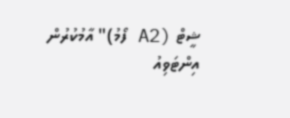ޝީޓް (A2 ފޯމު)" އާމުކުރުން
އިންޓަވިއު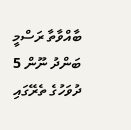ބާއްވާތާ ރަސްމީ ބަންދު ނޫން 5 ދުވަހުގެ ތެރޭގައި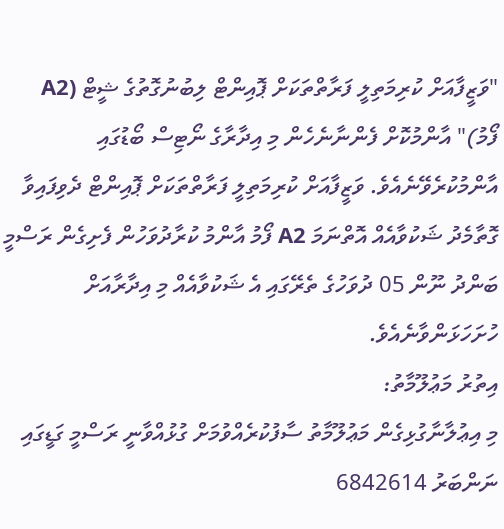"ވަޒީފާއަށް ކުރިމަތިލީ ފަރާތްތަކަށް ޕޮއިންޓް ލިބުނުގޮތުގެ ޝީޓް (A2 ފޯމު)" އާންމުކޮށް ފެންނާނެހެން މި އިދާރާގެ ނޯޓިސް ބޯޑުގައި އާންމުކުރެވޭނެއެވެ. ވަޒީފާއަށް ކުރިމަތިލީ ފަރާތްތަކަށް ޕޮއިންޓް ދެވިފައިވާ ގޮތާމެދު ޝަކުވާއެއް އޮތްނަމަ A2 ފޯމު އާންމު ކުރާދުވަހުން ފެށިގެން ރަސްމީ ބަންދު ނޫން 05 ދުވަހުގެ ތެރޭގައި އެ ޝަކުވާއެއް މި އިދާރާއަށް ހުށަހަޅަންވާނެއެވެ.
އިތުރު މަޢުލޫމާތު:
މި އިޢުލާނާގުޅިގެން މަޢުލޫމާތު ސާފުކުރެއްވުމަށް ގުޅުއްވާނީ ރަސްމީ ގަޑީގައި ނަންބަރު 6842614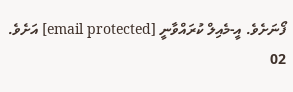ފޯނަށެވެ. އީ-މެއިލް ކުރައްވާނީ [email protected] އަށެވެ.
02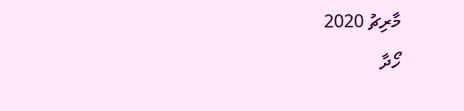މާރިޗު 2020
ހޯދާ